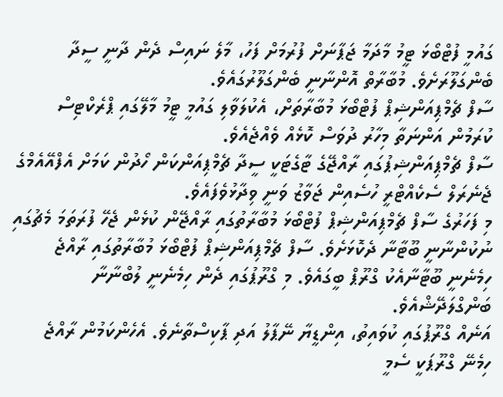ގައުމީ ފުޓްބޯޅަ ޓީމު މާދަމާ ޖަޕާނަށް ފުރުމަށް ފަހު، މާލެ ނައިސް ދެން ދާނީ ސީދާ ބެންގަލޫރަށެވެ. މުބާރާތް އޮންނާނީ ބެންގަލޫރުގައެވެ.
ސާފް ޗެމްޕިއަންޝިޕް ފުޓްބޯޅަ މުބާރާތަށް، އެކުލަވާލި ގައުމީ ޓީމު މާލޭގައި ޕްރެކްޓިސް ކުރަމުން އަންނަތާ މިހާރު ދުވަސް ކޮޅެއް ވެއްޖެއެވެ.
ސާފް ޗެމްޕިއަންޝިޕުގައި ރާއްޖޭގެ ޓާގެޓަކީ ސީދާ ޗެމްޕިއަންކަން ހޯދުން ކަމަށް އެފްއޭއެމްގެ ޖެނެރަލް ސެކެއްޓްރީ ހުސެއިން ޖަވާޒު ވަނީ ވިދާޅުވެފައެވެ.
މި ފަހަރުގެ ސާފް ޗެމްޕިއަންޝިޕް ފުޓްބޯޅަ މުބާރާތުގައި ރާއްޖޭން ކުޅެން ޖެހޭ ފުރަތަމަ މެޗުގައި ނުކުންނާނީ ބޫޓާނާ ދެކޮޅަށެވެ. ސާފް ޗެމްޕިއަންޝިޕް ފުޓްބޯޅަ މުބާރާތުގައި ރާއްޖެ ހިމެނެނީ ބޫޓާނާއެކު ގްރޫޕް ބީގައެވެ. މި ގްރޫޕުގައި ދެން ހިމެނެނީ ލުބްނާނާ ބަންގްލަދޭޝްއެވެ.
އަނެއް ގްރޫޕުގައި ކުވައިތު، އިންޑީޔާ ނޭޕާލު އަދި ޕާކިސްތާނެވެ. އެހެންކަމުން ރާއްޖެ ހިމެނޭ ގްރޫޕަކީ ސެމީ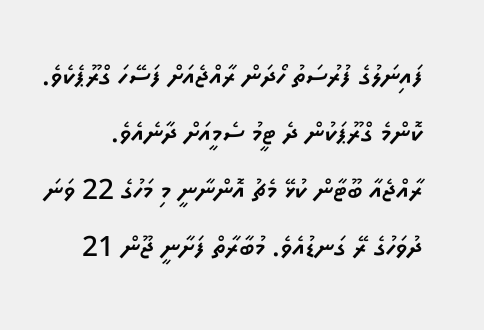ފައިނަލުގެ ފުރުސަތު ހޯދަން ރާއްޖެއަށް ފަސޭހަ ގްރޫޕެކެވެ. ކޮންމެ ގްރޫޕަކުން ދެ ޓީމު ސެމީއަށް ދާނެއެވެ.
ރާއްޖެއާ ބޫޓާން ކުޅޭ މެޗު އޮންނާނީ މި މަހުގެ 22 ވަނަ ދުވަހުގެ ރޭ ގަނޑުއެވެ. މުބާރާތް ފަށާނީ ޖޫން 21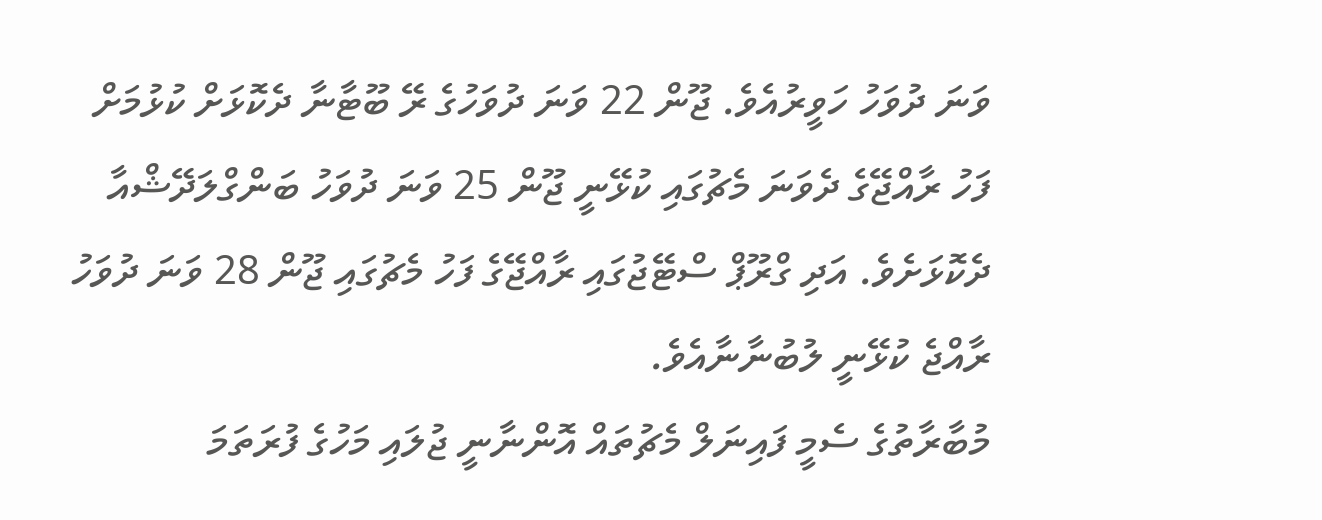ވަނަ ދުވަހު ހަވީރުއެވެ. ޖޫން 22 ވަނަ ދުވަހުގެ ރޭ ބޫޓާނާ ދެކޮޅަށް ކުޅުމަށް ފަހު ރާއްޖޭގެ ދެވަނަ މެޗުގައި ކުޅޭނީ ޖޫން 25 ވަނަ ދުވަހު ބަންގްލަދޭޝްއާ ދެކޮޅަށެވެ. އަދި ގްރޫޕް ސްޓޭޖުގައި ރާއްޖޭގެ ފަހު މެޗުގައި ޖޫން 28 ވަނަ ދުވަހު ރާއްޖެ ކުޅޭނީ ލުބުނާނާއެވެ.
މުބާރާތުގެ ސެމީ ފައިނަލް މެޗުތައް އޮންނާނީ ޖުލައި މަހުގެ ފުރަތަމަ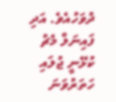ދުވަހުއެވެ. އަދި ފައިނަލް މެޗު ކުޅޭނީ ޖުލައި ހަތަރުވަނަ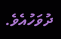ދުވަހުއެވެ.